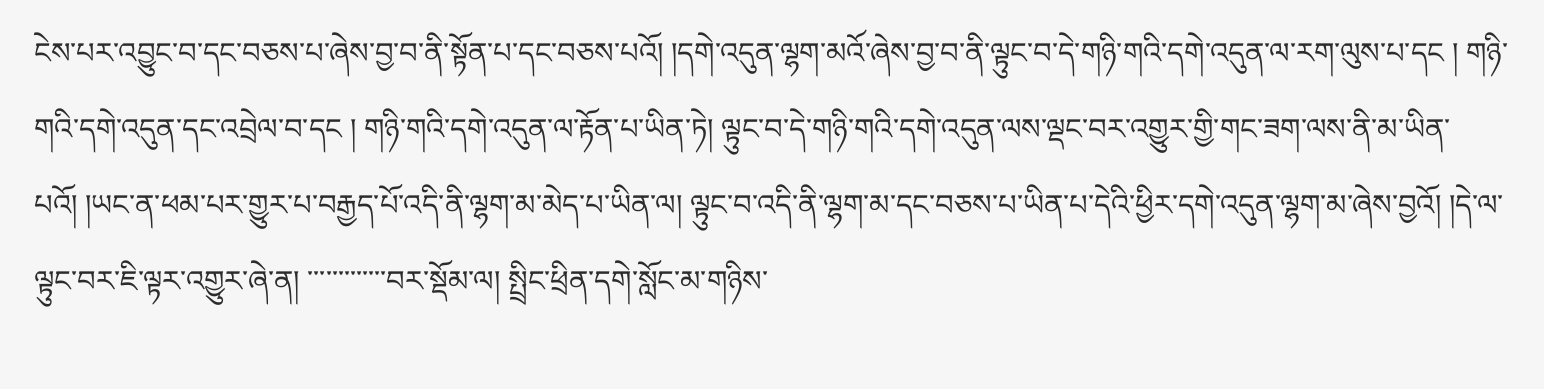ངེས་པར་འབྱུང་བ་དང་བཅས་པ་ཞེས་བྱ་བ་ནི་སྟོན་པ་དང་བཅས་པའོ། །དགེ་འདུན་ལྷག་མའོ་ཞེས་བྱ་བ་ནི་ལྟུང་བ་དེ་གཉི་གའི་དགེ་འདུན་ལ་རག་ལུས་པ་དང ། གཉི་གའི་དགེ་འདུན་དང་འབྲེལ་བ་དང ། གཉི་གའི་དགེ་འདུན་ལ་རྟོན་པ་ཡིན་ཏེ། ལྟུང་བ་དེ་གཉི་གའི་དགེ་འདུན་ལས་ལྡང་བར་འགྱུར་གྱི་གང་ཟག་ལས་ནི་མ་ཡིན་པའོ། །ཡང་ན་ཕམ་པར་གྱུར་པ་བརྒྱད་པོ་འདི་ནི་ལྷག་མ་མེད་པ་ཡིན་ལ། ལྟུང་བ་འདི་ནི་ལྷག་མ་དང་བཅས་པ་ཡིན་པ་དེའི་ཕྱིར་དགེ་འདུན་ལྷག་མ་ཞེས་བྱའོ། །དེ་ལ་ལྟུང་བར་ཇི་ལྟར་འགྱུར་ཞེ་ན། ་་་་་་་་་་་་་བར་སྡོམ་ལ། སྤྲིང་ཕྲིན་དགེ་སློང་མ་གཉིས་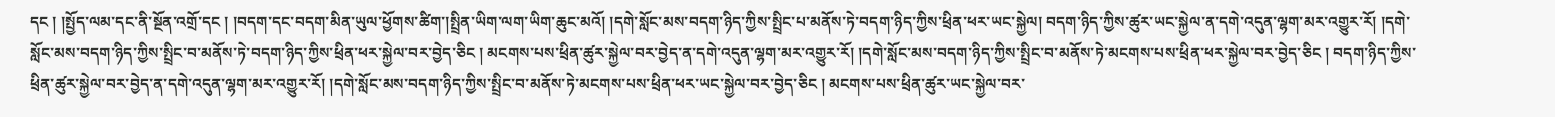དང ། །སྤྱོད་ལམ་དང་ནི་སྔོན་འགྲོ་དང ། །བདག་དང་བདག་མིན་ཡུལ་ཕྱོགས་ཚིག་།སྤྲིན་ཡིག་ལག་ཡིག་ཆུང་མའོ། །དགེ་སློང་མས་བདག་ཉིད་ཀྱིས་སྤྲིང་པ་མནོས་ཏེ་བདག་ཉིད་ཀྱིས་ཕྲིན་ཕར་ཡང་སྐྱེལ། བདག་ཉིད་ཀྱིས་ཚུར་ཡང་སྐྱེལ་ན་དགེ་འདུན་ལྷག་མར་འགྱུར་རོ། །དགེ་སློང་མས་བདག་ཉིད་ཀྱིས་སྤྲིང་བ་མནོས་ཏེ་བདག་ཉིད་ཀྱིས་ཕྲིན་ཕར་སྐྱེལ་བར་བྱེད་ཅིང ། མངགས་པས་ཕྲིན་ཚུར་སྐྱེལ་བར་བྱེད་ན་དགེ་འདུན་ལྷག་མར་འགྱུར་རོ། །དགེ་སློང་མས་བདག་ཉིད་ཀྱིས་སྤྲིང་བ་མནོས་ཏེ་མངགས་པས་ཕྲིན་ཕར་སྐྱེལ་བར་བྱེད་ཅིང ། བདག་ཉིད་ཀྱིས་ཕྲིན་ཚུར་སྐྱེལ་བར་བྱེད་ན་དགེ་འདུན་ལྷག་མར་འགྱུར་རོ། །དགེ་སློང་མས་བདག་ཉིད་ཀྱིས་སྤྲིང་བ་མནོས་ཏེ་མངགས་པས་ཕྲིན་ཕར་ཡང་སྐྱེལ་བར་བྱེད་ཅིང ། མངགས་པས་ཕྲིན་ཚུར་ཡང་སྐྱེལ་བར་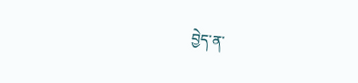བྱེད་ན་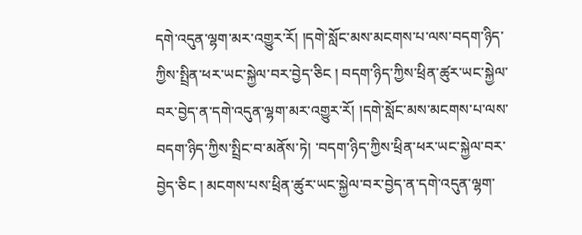དགེ་འདུན་ལྷག་མར་འགྱུར་རོ། །དགེ་སློང་མས་མངགས་པ་ལས་བདག་ཉིད་ཀྱིས་སྤྲིན་ཕར་ཡང་སྐྱེལ་བར་བྱེད་ཅིང ། བདག་ཉིད་ཀྱིས་ཕྲིན་ཚུར་ཡང་སྐྱེལ་བར་བྱེད་ན་དགེ་འདུན་ལྷག་མར་འགྱུར་རོ། །དགེ་སློང་མས་མངགས་པ་ལས་བདག་ཉིད་ཀྱིས་སྤྲིང་བ་མནོས་ཏེ། ་བདག་ཉིད་ཀྱིས་ཕྲིན་ཕར་ཡང་སྐྱེལ་བར་བྱེད་ཅིང ། མངགས་པས་ཕྲིན་ཚུར་ཡང་སྐྱེལ་བར་བྱེད་ན་དགེ་འདུན་ལྷག་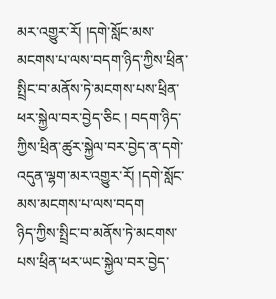མར་འགྱུར་རོ། །དགེ་སློང་མས་མངགས་པ་ལས་བདག་ཉིད་ཀྱིས་ཕྲིན་སྤྲིང་བ་མནོས་ཏེ་མངགས་པས་ཕྲིན་ཕར་སྐྱེལ་བར་བྱེད་ཅིང ། བདག་ཉིད་ཀྱིས་ཕྲིན་ཚུར་སྐྱེལ་བར་བྱེད་ན་དགེ་འདུན་ལྷག་མར་འགྱུར་རོ། །དགེ་སློང་མས་མངགས་པ་ལས་བདག
ཉིད་ཀྱིས་སྤྲིང་བ་མནོས་ཏེ་མངགས་པས་ཕྲིན་ཕར་ཡང་སྐྱེལ་བར་བྱེད་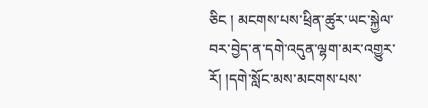ཅིང ། མངགས་པས་ཕྲིན་ཚུར་ཡང་སྐྱེལ་བར་བྱེད་ན་དགེ་འདུན་ལྷག་མར་འགྱུར་རོ། །དགེ་སློང་མས་མངགས་པས་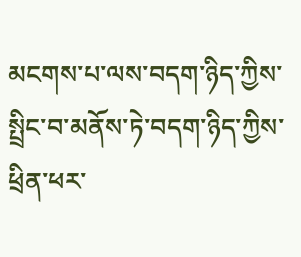མངགས་པ་ལས་བདག་ཉིད་ཀྱིས་སྤྲིང་བ་མནོས་ཏེ་བདག་ཉིད་ཀྱིས་ཕྲིན་ཕར་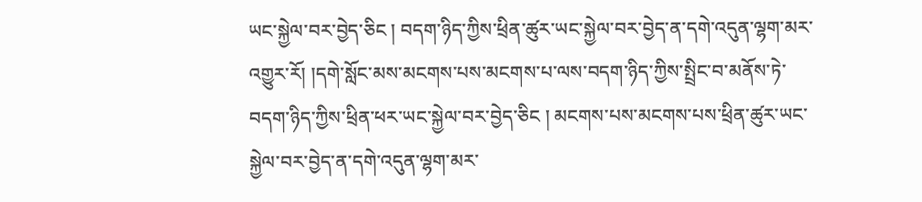ཡང་སྐྱེལ་བར་བྱེད་ཅིང ། བདག་ཉིད་ཀྱིས་ཕྲིན་ཚུར་ཡང་སྐྱེལ་བར་བྱེད་ན་དགེ་འདུན་ལྷག་མར་འགྱུར་རོ། །དགེ་སློང་མས་མངགས་པས་མངགས་པ་ལས་བདག་ཉིད་ཀྱིས་སྤྲིང་བ་མནོས་ཏེ་བདག་ཉིད་ཀྱིས་ཕྲིན་ཕར་ཡང་སྐྱེལ་བར་བྱེད་ཅིང ། མངགས་པས་མངགས་པས་ཕྲིན་ཚུར་ཡང་སྐྱེལ་བར་བྱེད་ན་དགེ་འདུན་ལྷག་མར་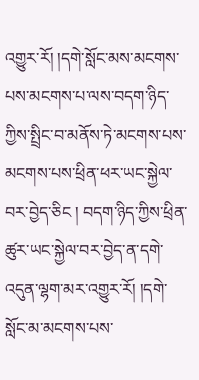འགྱུར་རོ། །དགེ་སློང་མས་མངགས་པས་མངགས་པ་ལས་བདག་ཉིད་ཀྱིས་སྤྲིང་བ་མནོས་ཏེ་མངགས་པས་མངགས་པས་ཕྲིན་ཕར་ཡང་སྐྱེལ་བར་བྱེད་ཅིང ། བདག་ཉིད་ཀྱིས་ཕྲིན་ཚུར་ཡང་སྐྱེལ་བར་བྱེད་ན་དགེ་འདུན་ལྷག་མར་འགྱུར་རོ། །དགེ་སློང་མ་མངགས་པས་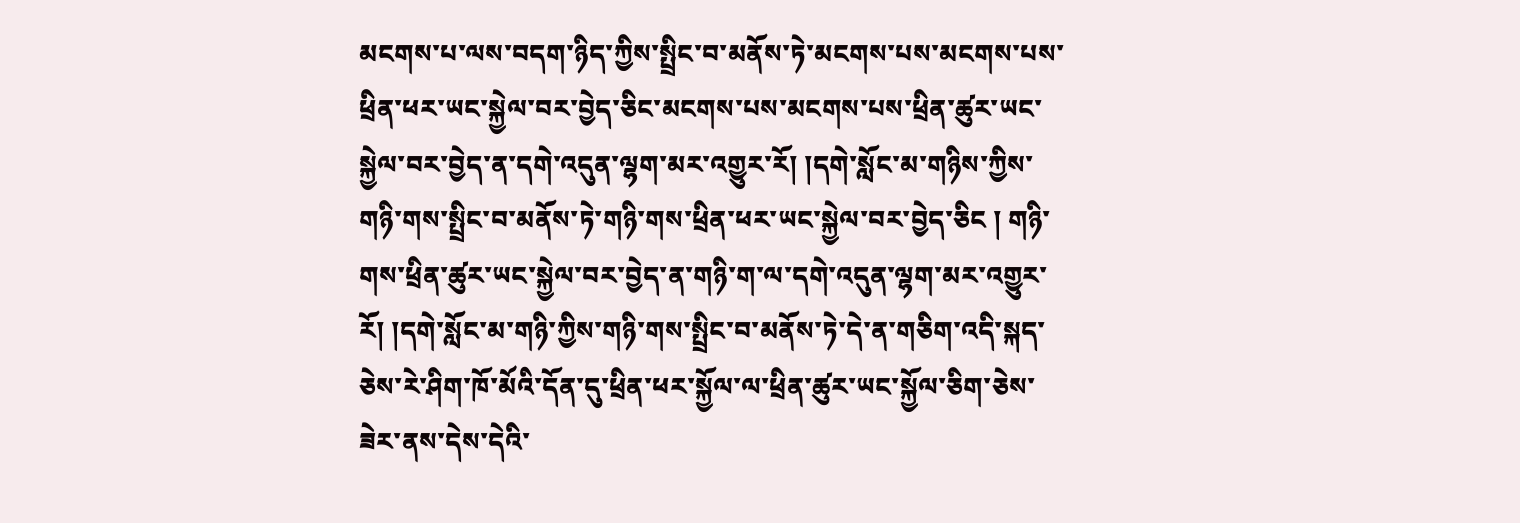མངགས་པ་ལས་བདག་ཉིད་ཀྱིས་སྤྲིང་བ་མནོས་ཏེ་མངགས་པས་མངགས་པས་ཕྲིན་ཕར་ཡང་སྐྱེལ་བར་བྱེད་ཅིང་མངགས་པས་མངགས་པས་ཕྲིན་ཚུར་ཡང་སྐྱེལ་བར་བྱེད་ན་དགེ་འདུན་ལྷག་མར་འགྱུར་རོ། །དགེ་སློང་མ་གཉིས་ཀྱིས་གཉི་གས་སྤྲིང་བ་མནོས་ཏེ་གཉི་གས་ཕྲིན་ཕར་ཡང་སྐྱེལ་བར་བྱེད་ཅིང ། གཉི་གས་ཕྲིན་ཚུར་ཡང་སྐྱེལ་བར་བྱེད་ན་གཉི་ག་ལ་དགེ་འདུན་ལྷག་མར་འགྱུར་རོ། །དགེ་སློང་མ་གཉི་ཀྱིས་གཉི་གས་སྤྲིང་བ་མནོས་ཏེ་དེ་ན་གཅིག་འདི་སྐད་ཅེས་རེ་ཤིག་ཁོ་མོའི་དོན་དུ་ཕྲིན་ཕར་སྐྱོལ་ལ་ཕྲིན་ཚུར་ཡང་སྐྱོལ་ཅིག་ཅེས་ཟེར་ནས་དེས་དེའི་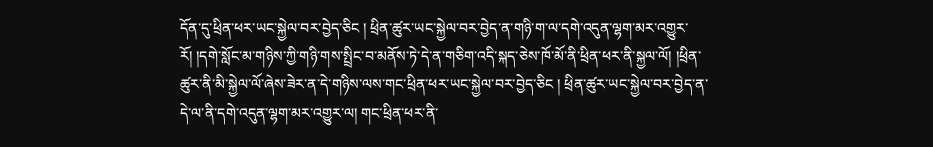དོན་དུ་ཕྲིན་ཕར་ཡང་སྐྱེལ་བར་བྱེད་ཅིང ། ཕྲིན་ཚུར་ཡང་སྐྱེལ་བར་བྱེད་ན་གཉི་ག་ལ་དགེ་འདུན་ལྷག་མར་འགྱུར་རོ། །དགེ་སློང་མ་གཉིས་ཀྱི་གཉི་གས་སྤྲིང་བ་མནོས་ཏེ་དེ་ན་གཅིག་འདི་སྐད་ཅེས་ཁོ་མོ་ནི་ཕྲིན་ཕར་ནི་སྐྱལ་ལོ། །ཕྲིན་ཚུར་ནི་མི་སྐྱེལ་ལོ་ཞེས་ཟེར་ན་དེ་གཉིས་ལས་གང་ཕྲིན་ཕར་ཡང་སྐྱེལ་བར་བྱེད་ཅིང ། ཕྲིན་ཚུར་ཡང་སྐྱེལ་བར་བྱེད་ན་དེ་ལ་ནི་དགེ་འདུན་ལྷག་མར་འགྱུར་ལ། གང་ཕྲིན་ཕར་ནི་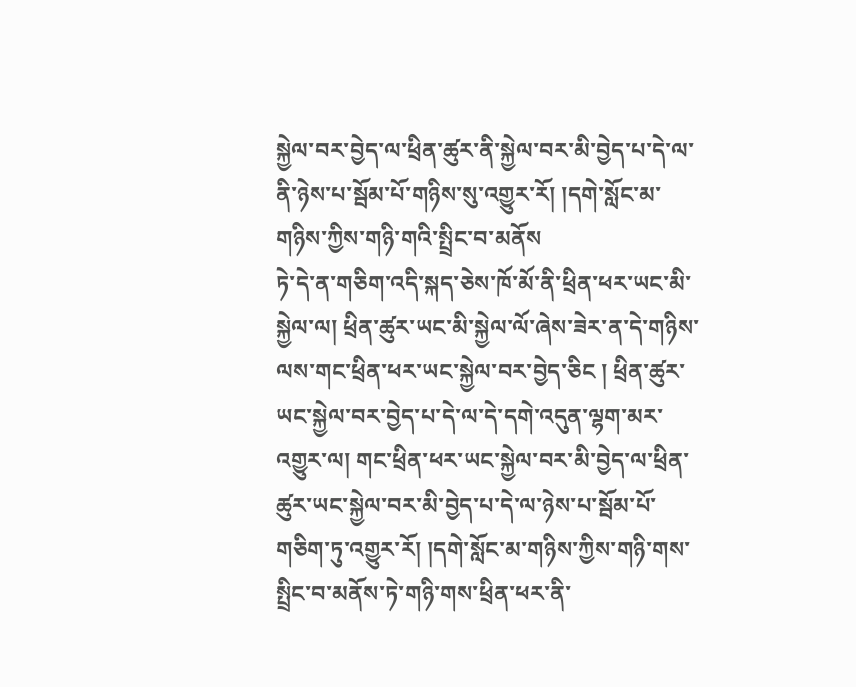སྐྱེལ་བར་བྱེད་ལ་ཕྲིན་ཚུར་ནི་སྐྱེལ་བར་མི་བྱེད་པ་དེ་ལ་ནི་ཉེས་པ་སྦོམ་པོ་གཉིས་སུ་འགྱུར་རོ། །དགེ་སློང་མ་གཉིས་ཀྱིས་གཉི་གའི་སྤྲིང་བ་མནོས
ཏེ་དེ་ན་གཅིག་འདི་སྐད་ཅེས་ཁོ་མོ་ནི་ཕྲིན་ཕར་ཡང་མི་སྐྱེལ་ལ། ཕྲིན་ཚུར་ཡང་མི་སྐྱེལ་ལོ་ཞེས་ཟེར་ན་དེ་གཉིས་ལས་གང་ཕྲིན་ཕར་ཡང་སྐྱེལ་བར་བྱེད་ཅིང ། ཕྲིན་ཚུར་ཡང་སྐྱེལ་བར་བྱེད་པ་དེ་ལ་དེ་དགེ་འདུན་ལྷག་མར་འགྱུར་ལ། གང་ཕྲིན་ཕར་ཡང་སྐྱེལ་བར་མི་བྱེད་ལ་ཕྲིན་ཚུར་ཡང་སྐྱེལ་བར་མི་བྱེད་པ་དེ་ལ་ཉེས་པ་སྦོམ་པོ་གཅིག་ཏུ་འགྱུར་རོ། །དགེ་སློང་མ་གཉིས་ཀྱིས་གཉི་གས་སྤྲིང་བ་མནོས་ཏེ་གཉི་གས་ཕྲིན་ཕར་ནི་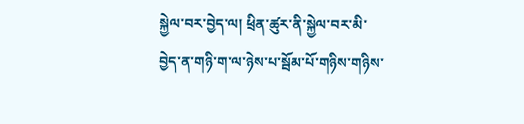སྐྱེལ་བར་བྱེད་ལ། ཕྲིན་ཚུར་ནི་སྐྱེལ་བར་མི་བྱེད་ན་གཉི་ག་ལ་ཉེས་པ་སྦོམ་པོ་གཉིས་གཉིས་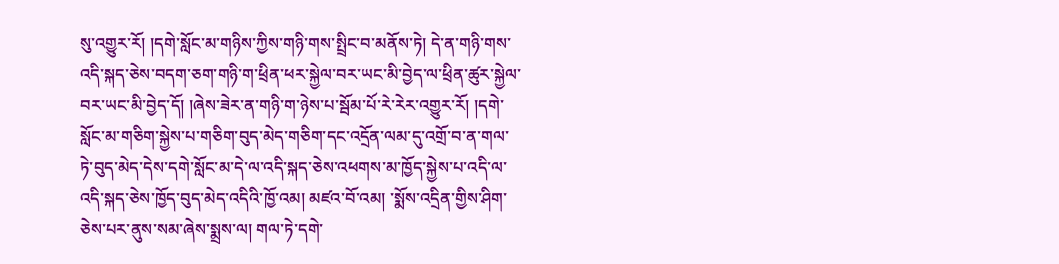སུ་འགྱུར་རོ། །དགེ་སློང་མ་གཉིས་ཀྱིས་གཉི་གས་སྤྲིང་བ་མནོས་ཏེ། དེ་ན་གཉི་གས་འདི་སྐད་ཅེས་བདག་ཅག་གཉི་ག་ཕྲིན་ཕར་སྐྱེལ་བར་ཡང་མི་བྱེད་ལ་ཕྲིན་ཚུར་སྐྱེལ་བར་ཡང་མི་བྱེད་དོ། །ཞེས་ཟེར་ན་གཉི་ག་ཉེས་པ་སྦོམ་པོ་རེ་རེར་འགྱུར་རོ། །དགེ་སློང་མ་གཅིག་སྐྱེས་པ་གཅིག་བུད་མེད་གཅིག་དང་འདྲོན་ལམ་དུ་འགྲོ་བ་ན་གལ་ཏེ་བུད་མེད་དེས་དགེ་སློང་མ་དེ་ལ་འདི་སྐད་ཅེས་འཕགས་མ་ཁྱོད་སྐྱེས་པ་འདི་ལ་འདི་སྐད་ཅེས་ཁྱོད་བུད་མེད་འདིའི་ཁྱོ་འམ། མཛའ་བོ་འམ། ་སྨོས་འདྲིན་གྱིས་ཤིག་ཅེས་པར་ནུས་སམ་ཞེས་སྨྲས་ལ། གལ་ཏེ་དགེ་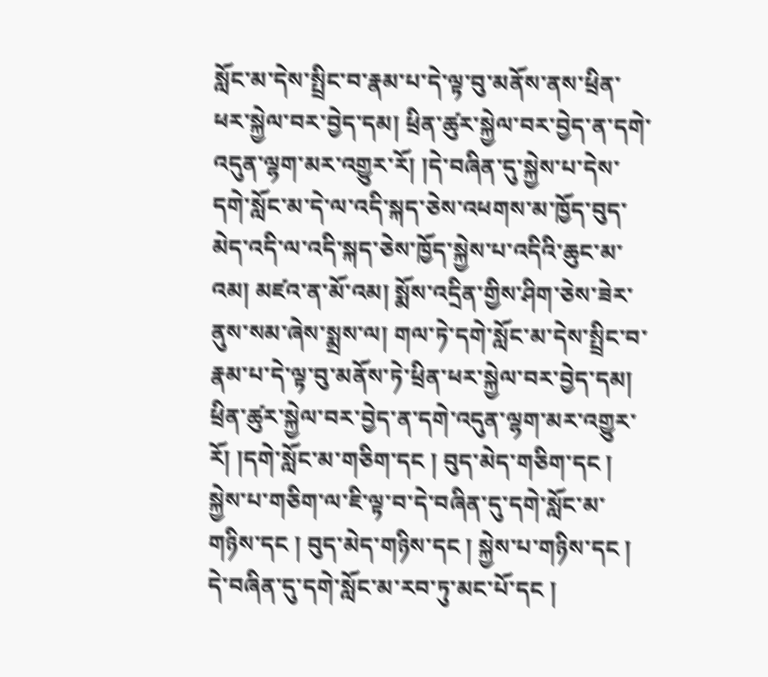སློང་མ་དེས་སྤྲིང་བ་རྣམ་པ་དེ་ལྟ་བུ་མནོས་ནས་ཕྲིན་ཕར་སྐྱེལ་བར་བྱེད་དམ། ཕྲིན་ཚུར་སྐྱེལ་བར་བྱེད་ན་དགེ་འདུན་ལྷག་མར་འགྱུར་རོ། །དེ་བཞིན་དུ་སྐྱེས་པ་དེས་དགེ་སློང་མ་དེ་ལ་འདི་སྐད་ཅེས་འཕགས་མ་ཁྱོད་བུད་མེད་འདི་ལ་འདི་སྐད་ཅེས་ཁྱོད་སྐྱེས་པ་འདིའི་ཆུང་མ་འམ། མཛའ་ན་མོ་འམ། སྨོས་འདྲིན་གྱིས་ཤིག་ཅེས་ཟེར་ནུས་སམ་ཞེས་སྨྲས་ལ། གལ་ཏེ་དགེ་སློང་མ་དེས་སྤྲིང་བ་རྣམ་པ་དེ་ལྟ་བུ་མནོས་ཏེ་ཕྲིན་ཕར་སྐྱེལ་བར་བྱེད་དམ། ཕྲིན་ཚུར་སྐྱེལ་བར་བྱེད་ན་དགེ་འདུན་ལྷག་མར་འགྱུར་རོ། །དགེ་སློང་མ་གཅིག་དང ། བུད་མེད་གཅིག་དང ། སྐྱེས་པ་གཅིག་ལ་ཇི་ལྟ་བ་དེ་བཞིན་དུ་དགེ་སློང་མ་གཉིས་དང ། བུད་མེད་གཉིས་དང ། སྐྱེས་པ་གཉིས་དང ། དེ་བཞིན་དུ་དགེ་སློང་མ་རབ་ཏུ་མང་པོ་དང །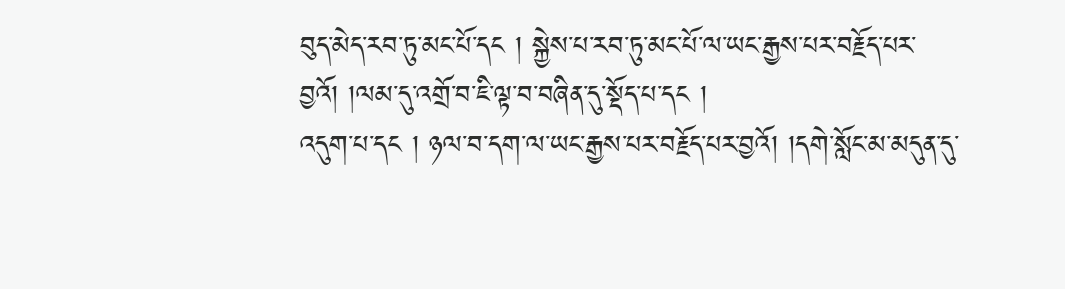བུད་མེད་རབ་ཏུ་མང་པོ་དང ། སྐྱེས་པ་རབ་ཏུ་མང་པོ་ལ་ཡང་རྒྱས་པར་བརྗོད་པར་བྱའོ། །ལམ་དུ་འགྲོ་བ་ཇི་ལྟ་བ་བཞིན་དུ་སྡོད་པ་དང །
འདུག་པ་དང ། ཉལ་བ་དག་ལ་ཡང་རྒྱས་པར་བརྗོད་པར་བྱའོ། །དགེ་སློང་མ་མདུན་དུ་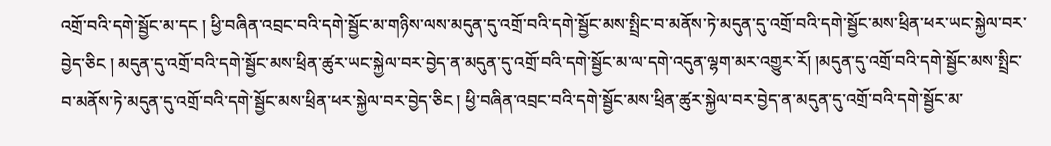འགྲོ་བའི་དགེ་སྦྱོང་མ་དང ། ཕྱི་བཞིན་འབྲང་བའི་དགེ་སྦྱོང་མ་གཉིས་ལས་མདུན་དུ་འགྲོ་བའི་དགེ་སྦྱོང་མས་སྤྲིང་བ་མནོས་ཏེ་མདུན་དུ་འགྲོ་བའི་དགེ་སྦྱོང་མས་ཕྲིན་ཕར་ཡང་སྐྱེལ་བར་བྱེད་ཅིང ། མདུན་དུ་འགྲོ་བའི་དགེ་སྦྱོང་མས་ཕྲིན་ཚུར་ཡང་སྐྱེལ་བར་བྱེད་ན་མདུན་དུ་འགྲོ་བའི་དགེ་སྦྱོང་མ་ལ་དགེ་འདུན་ལྷག་མར་འགྱུར་རོ། །མདུན་དུ་འགྲོ་བའི་དགེ་སྦྱོང་མས་སྤྲིང་བ་མནོས་ཏེ་མདུན་དུ་འགྲོ་བའི་དགེ་སྦྱོང་མས་ཕྲིན་ཕར་སྐྱེལ་བར་བྱེད་ཅིང ། ཕྱི་བཞིན་འབྲང་བའི་དགེ་སྦྱོང་མས་ཕྲིན་ཚུར་སྐྱེལ་བར་བྱེད་ན་མདུན་དུ་འགྲོ་བའི་དགེ་སྦྱོང་མ་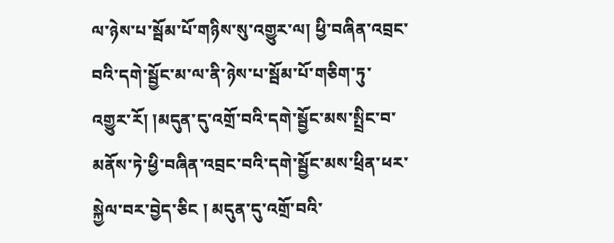ལ་ཉེས་པ་སྦོམ་པོ་གཉིས་སུ་འགྱུར་ལ། ཕྱི་བཞིན་འབྲང་བའི་དགེ་སྦྱོང་མ་ལ་ནི་ཉེས་པ་སྦོམ་པོ་གཅིག་ཏུ་འགྱུར་རོ། །མདུན་དུ་འགྲོ་བའི་དགེ་སྦྱོང་མས་སྤྲིང་བ་མནོས་ཏེ་ཕྱི་བཞིན་འབྲང་བའི་དགེ་སྦྱོང་མས་ཕྲིན་ཕར་སྐྱེལ་བར་བྱེད་ཅིང ། མདུན་དུ་འགྲོ་བའི་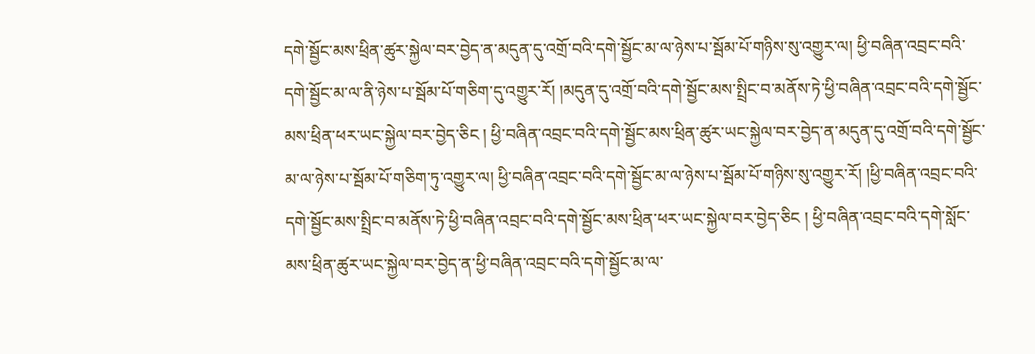དགེ་སྦྱོང་མས་ཕྲིན་ཚུར་སྐྱེལ་བར་བྱེད་ན་མདུན་དུ་འགྲོ་བའི་དགེ་སྦྱོང་མ་ལ་ཉེས་པ་སྦོམ་པོ་གཉིས་སུ་འགྱུར་ལ། ཕྱི་བཞིན་འབྲང་བའི་དགེ་སྦྱོང་མ་ལ་ནི་ཉེས་པ་སྦོམ་པོ་གཅིག་དུ་འགྱུར་རོ། །མདུན་དུ་འགྲོ་བའི་དགེ་སྦྱོང་མས་སྤྲིང་བ་མནོས་ཏེ་ཕྱི་བཞིན་འབྲང་བའི་དགེ་སྦྱོང་མས་ཕྲིན་ཕར་ཡང་སྐྱེལ་བར་བྱེད་ཅིང ། ཕྱི་བཞིན་འབྲང་བའི་དགེ་སྦྱོང་མས་ཕྲིན་ཚུར་ཡང་སྐྱེལ་བར་བྱེད་ན་མདུན་དུ་འགྲོ་བའི་དགེ་སྦྱོང་མ་ལ་ཉེས་པ་སྦོམ་པོ་གཅིག་ཏུ་འགྱུར་ལ། ཕྱི་བཞིན་འབྲང་བའི་དགེ་སྦྱོང་མ་ལ་ཉེས་པ་སྦོམ་པོ་གཉིས་སུ་འགྱུར་རོ། །ཕྱི་བཞིན་འབྲང་བའི་དགེ་སྦྱོང་མས་སྤྲིང་བ་མནོས་ཏེ་ཕྱི་བཞིན་འབྲང་བའི་དགེ་སྦྱོང་མས་ཕྲིན་ཕར་ཡང་སྐྱེལ་བར་བྱེད་ཅིང ། ཕྱི་བཞིན་འབྲང་བའི་དགེ་སློང་མས་ཕྲིན་ཚུར་ཡང་སྐྱེལ་བར་བྱེད་ན་ཕྱི་བཞིན་འབྲང་བའི་དགེ་སྦྱོང་མ་ལ་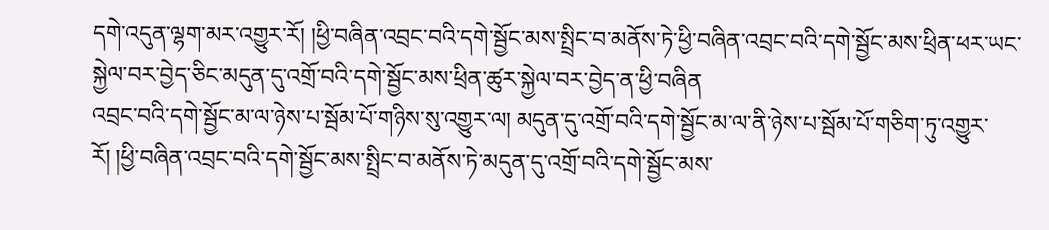དགེ་འདུན་ལྷག་མར་འགྱུར་རོ། །ཕྱི་བཞིན་འབྲང་བའི་དགེ་སྦྱོང་མས་སྤྲིང་བ་མནོས་ཏེ་ཕྱི་བཞིན་འབྲང་བའི་དགེ་སྦྱོང་མས་ཕྲིན་ཕར་ཡང་སྐྱེལ་བར་བྱེད་ཅིང་མདུན་དུ་འགྲོ་བའི་དགེ་སྦྱོང་མས་ཕྲིན་ཚུར་སྐྱེལ་བར་བྱེད་ན་ཕྱི་བཞིན
འབྲང་བའི་དགེ་སྦྱོང་མ་ལ་ཉེས་པ་སྦོམ་པོ་གཉིས་སུ་འགྱུར་ལ། མདུན་དུ་འགྲོ་བའི་དགེ་སྦྱོང་མ་ལ་ནི་ཉེས་པ་སྦོམ་པོ་གཅིག་ཏུ་འགྱུར་རོ། །ཕྱི་བཞིན་འབྲང་བའི་དགེ་སྦྱོང་མས་སྤྲིང་བ་མནོས་ཏེ་མདུན་དུ་འགྲོ་བའི་དགེ་སྦྱོང་མས་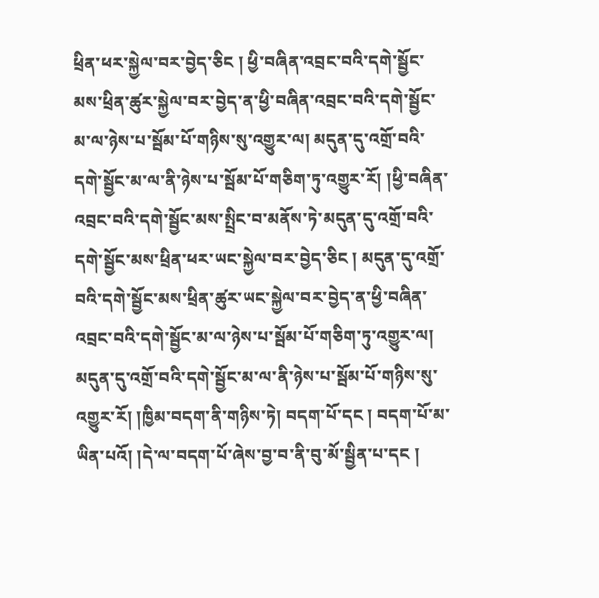ཕྲིན་ཕར་སྐྱེལ་བར་བྱེད་ཅིང ། ཕྱི་བཞིན་འབྲང་བའི་དགེ་སྦྱོང་མས་ཕྲིན་ཚུར་སྐྱེལ་བར་བྱེད་ན་ཕྱི་བཞིན་འབྲང་བའི་དགེ་སྦྱོང་མ་ལ་ཉེས་པ་སྦོམ་པོ་གཉིས་སུ་འགྱུར་ལ། མདུན་དུ་འགྲོ་བའི་དགེ་སྦྱོང་མ་ལ་ནི་ཉེས་པ་སྦོམ་པོ་གཅིག་ཏུ་འགྱུར་རོ། །ཕྱི་བཞིན་འབྲང་བའི་དགེ་སྦྱོང་མས་སྤྲིང་བ་མནོས་ཏེ་མདུན་དུ་འགྲོ་བའི་དགེ་སྦྱོང་མས་ཕྲིན་ཕར་ཡང་སྐྱེལ་བར་བྱེད་ཅིང ། མདུན་དུ་འགྲོ་བའི་དགེ་སྦྱོང་མས་ཕྲིན་ཚུར་ཡང་སྐྱེལ་བར་བྱེད་ན་ཕྱི་བཞིན་འབྲང་བའི་དགེ་སྦྱོང་མ་ལ་ཉེས་པ་སྦོམ་པོ་གཅིག་ཏུ་འགྱུར་ལ། མདུན་དུ་འགྲོ་བའི་དགེ་སྦྱོང་མ་ལ་ནི་ཉེས་པ་སྦོམ་པོ་གཉིས་སུ་འགྱུར་རོ། །ཁྱིམ་བདག་ནི་གཉིས་ཏེ། བདག་པོ་དང ། བདག་པོ་མ་ཡིན་པའོ། །དེ་ལ་བདག་པོ་ཞེས་བྱ་བ་ནི་བུ་མོ་སྦྱིན་པ་དང །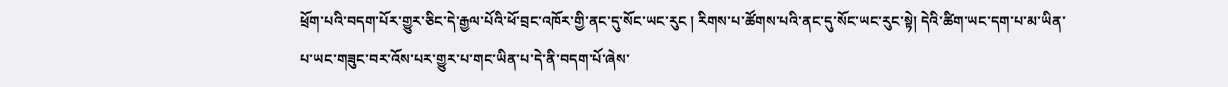ཕྲོག་པའི་བདག་པོར་གྱུར་ཅིང་དེ་རྒྱལ་པོའི་ཕོ་བྲང་འཁོར་གྱི་ནང་དུ་སོང་ཡང་རུང ། རིགས་པ་ཚོགས་པའི་ནང་དུ་སོང་ཡང་རུང་སྟེ། དེའི་ཚིག་ཡང་དག་པ་མ་ཡིན་པ་ཡང་གཟུང་བར་འོས་པར་གྱུར་པ་གང་ཡིན་པ་དེ་ནི་བདག་པོ་ཞེས་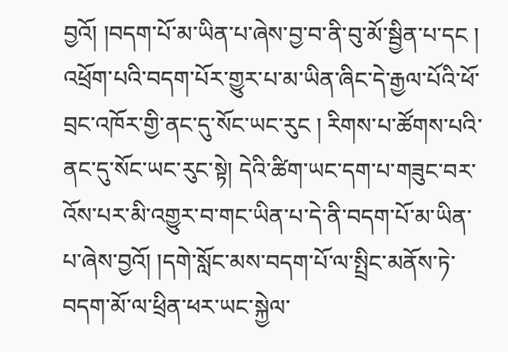བྱའོ། །བདག་པོ་མ་ཡིན་པ་ཞེས་བྱ་བ་ནི་བུ་མོ་སྦྱིན་པ་དང ། འཕྲོག་པའི་བདག་པོར་གྱུར་པ་མ་ཡིན་ཞིང་དེ་རྒྱལ་པོའི་ཕོ་བྲང་འཁོར་གྱི་ནང་དུ་སོང་ཡང་རུང ། རིགས་པ་ཚོགས་པའི་ནང་དུ་སོང་ཡང་རུང་སྟེ། དེའི་ཚིག་ཡང་དག་པ་གཟུང་བར་འོས་པར་མི་འགྱུར་བ་གང་ཡིན་པ་དེ་ནི་བདག་པོ་མ་ཡིན་པ་ཞེས་བྱའོ། །དགེ་སློང་མས་བདག་པོ་ལ་སྤྲིང་མནོས་ཏེ་བདག་མོ་ལ་ཕྲིན་ཕར་ཡང་སྐྱེལ་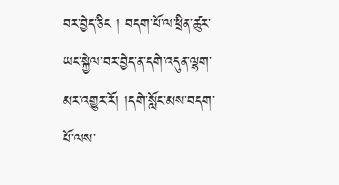བར་བྱེད་ཅིང ། བདག་པོ་ལ་ཕྲིན་ཚུར་ཡང་སྐྱེལ་བར་བྱེད་ན་དགེ་འདུན་ལྷག་མར་འགྱུར་རོ། །དགེ་སློང་མས་བདག་པོ་ལས་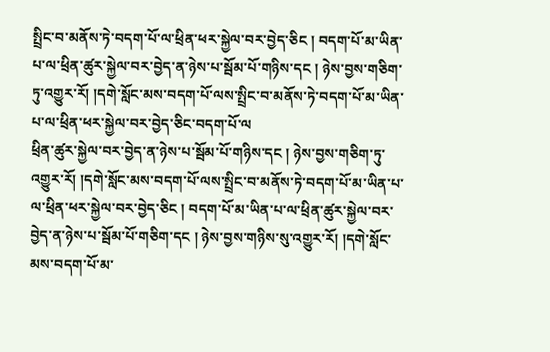སྤྲིང་བ་མནོས་ཏེ་བདག་པོ་ལ་ཕྲིན་ཕར་སྐྱེལ་བར་བྱེད་ཅིང ། བདག་པོ་མ་ཡིན་པ་ལ་ཕྲིན་ཚུར་སྐྱེལ་བར་བྱེད་ན་ཉེས་པ་སྦོམ་པོ་གཉིས་དང ། ཉེས་བྱས་གཅིག་ཏུ་འགྱུར་རོ། །དགེ་སློང་མས་བདག་པོ་ལས་སྤྲིང་བ་མནོས་ཏེ་བདག་པོ་མ་ཡིན་པ་ལ་ཕྲིན་ཕར་སྐྱེལ་བར་བྱེད་ཅིང་བདག་པོ་ལ
ཕྲིན་ཚུར་སྐྱེལ་བར་བྱེད་ན་ཉེས་པ་སྦོམ་པོ་གཉིས་དང ། ཉེས་བྱས་གཅིག་ཏུ་འགྱུར་རོ། །དགེ་སློང་མས་བདག་པོ་ལས་སྤྲིང་བ་མནོས་ཏེ་བདག་པོ་མ་ཡིན་པ་ལ་ཕྲིན་ཕར་སྐྱེལ་བར་བྱེད་ཅིང ། བདག་པོ་མ་ཡིན་པ་ལ་ཕྲིན་ཚུར་སྐྱེལ་བར་བྱེད་ན་ཉེས་པ་སྦོམ་པོ་གཅིག་དང ། ཉེས་བྱས་གཉིས་སུ་འགྱུར་རོ། །དགེ་སློང་མས་བདག་པོ་མ་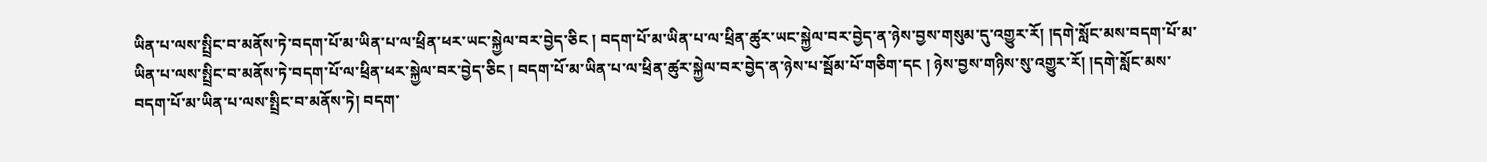ཡིན་པ་ལས་སྤྲིང་བ་མནོས་ཏེ་བདག་པོ་མ་ཡིན་པ་ལ་ཕྲིན་ཕར་ཡང་སྐྱེལ་བར་བྱེད་ཅིང ། བདག་པོ་མ་ཡིན་པ་ལ་ཕྲིན་ཚུར་ཡང་སྐྱེལ་བར་བྱེད་ན་ཉེས་བྱས་གསུམ་དུ་འགྱུར་རོ། །དགེ་སློང་མས་བདག་པོ་མ་ཡིན་པ་ལས་སྤྲིང་བ་མནོས་ཏེ་བདག་པོ་ལ་ཕྲིན་ཕར་སྐྱེལ་བར་བྱེད་ཅིང ། བདག་པོ་མ་ཡིན་པ་ལ་ཕྲིན་ཚུར་སྐྱེལ་བར་བྱེད་ན་ཉེས་པ་སྦོམ་པོ་གཅིག་དང ། ཉེས་བྱས་གཉིས་སུ་འགྱུར་རོ། །དགེ་སློང་མས་བདག་པོ་མ་ཡིན་པ་ལས་སྤྲིང་བ་མནོས་ཏེ། བདག་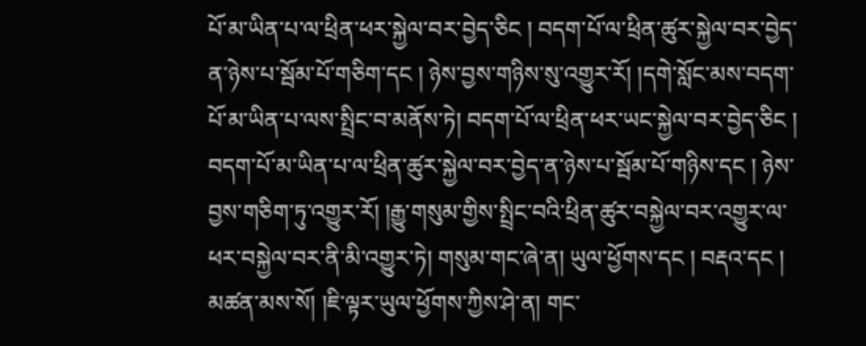པོ་མ་ཡིན་པ་ལ་ཕྲིན་ཕར་སྐྱེལ་བར་བྱེད་ཅིང ། བདག་པོ་ལ་ཕྲིན་ཚུར་སྐྱེལ་བར་བྱེད་ན་ཉེས་པ་སྦོམ་པོ་གཅིག་དང ། ཉེས་བྱས་གཉིས་སུ་འགྱུར་རོ། །དགེ་སློང་མས་བདག་པོ་མ་ཡིན་པ་ལས་སྤྲིང་བ་མནོས་ཏེ། བདག་པོ་ལ་ཕྲིན་ཕར་ཡང་སྐྱེལ་བར་བྱེད་ཅིང ། བདག་པོ་མ་ཡིན་པ་ལ་ཕྲིན་ཚུར་སྐྱེལ་བར་བྱེད་ན་ཉེས་པ་སྦོམ་པོ་གཉིས་དང ། ཉེས་བྱས་གཅིག་ཏུ་འགྱུར་རོ། །རྒྱུ་གསུམ་གྱིས་སྤྲིང་བའི་ཕྲིན་ཚུར་བསྐྱེལ་བར་འགྱུར་ལ་ཕར་བསྐྱེལ་བར་ནི་མི་འགྱུར་ཏེ། གསུམ་གང་ཞེ་ན། ཡུལ་ཕྱོགས་དང ། བརྡའ་དང ། མཚན་མས་སོ། །ཇི་ལྟར་ཡུལ་ཕྱོགས་ཀྱིས་ཤེ་ན། གང་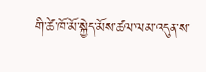གི་ཚེ་ཁོ་མོ་སྐྱེད་མོས་ཚལ་ལམ་འདུན་ས་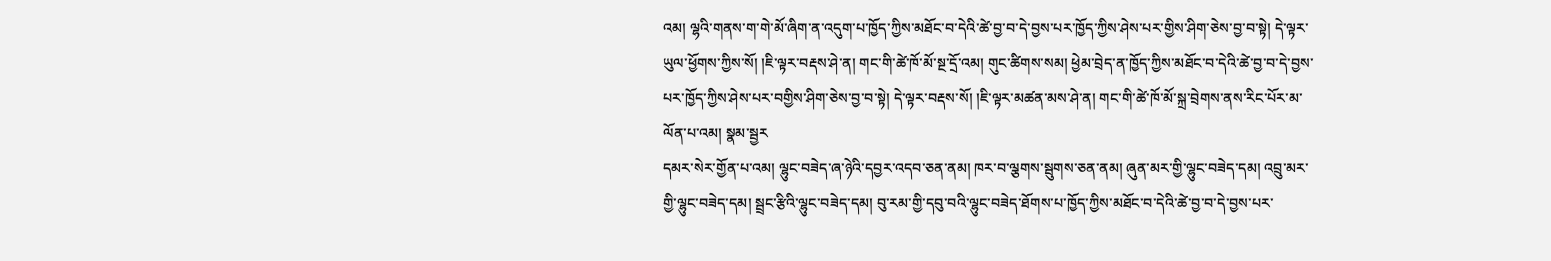འམ། ལྷའི་གནས་ག་གེ་མོ་ཞིག་ན་འདུག་པ་ཁྱོད་ཀྱིས་མཐོང་བ་དེའི་ཚེ་བྱ་བ་དེ་བྱས་པར་ཁྱོད་ཀྱིས་ཤེས་པར་གྱིས་ཤིག་ཅེས་བྱ་བ་སྟེ། དེ་ལྟར་ཡུལ་ཕྱོགས་ཀྱིས་སོ། །ཇི་ལྟར་བརྡས་ཤེ་ན། གང་གི་ཚེ་ཁོ་མོ་སྔ་དྲོ་འམ། གུང་ཚིགས་སམ། ཕྱེམ་བྲེད་ན་ཁྱོད་ཀྱིས་མཐོང་བ་དེའི་ཚེ་བྱ་བ་དེ་བྱས་པར་ཁྱོད་ཀྱིས་ཤེས་པར་བགྱིས་ཤིག་ཅེས་བྱ་བ་སྟེ། དེ་ལྟར་བརྡས་སོ། །ཇི་ལྟར་མཚན་མས་ཤེ་ན། གང་གི་ཚེ་ཁོ་མོ་སྐྲ་བྲེགས་ནས་རིང་པོར་མ་ལོན་པ་འམ། སྣམ་སྦྱར
དམར་སེར་གྱོན་པ་འམ། ལྷུང་བཟེད་ཞ་ཉེའི་དབྱར་འདབ་ཅན་ནམ། ཁར་བ་ལྕགས་སྦུགས་ཅན་ནམ། ཞུན་མར་གྱི་ལྷུང་བཟེད་དམ། འབྲུ་མར་གྱི་ལྷུང་བཟེད་དམ། སྦྲང་རྩིའི་ལྷུང་བཟེད་དམ། བུ་རམ་གྱི་དབུ་བའི་ལྷུང་བཟེད་ཐོགས་པ་ཁྱོད་ཀྱིས་མཐོང་བ་དེའི་ཚེ་བྱ་བ་དེ་བྱས་པར་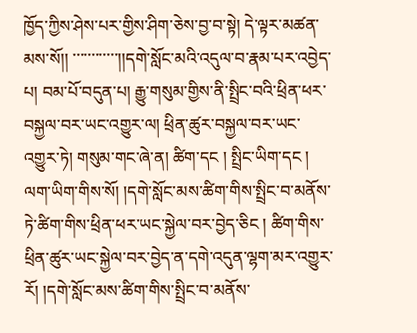ཁྱོད་ཀྱིས་ཤེས་པར་གྱིས་ཤིག་ཅེས་བྱ་བ་སྟེ། དེ་ལྟར་མཚན་མས་སོ།། ་་་་་་་་་་་་།།དགེ་སློང་མའི་འདུལ་བ་རྣམ་པར་འབྱེད་པ། བམ་པོ་བདུན་པ། རྒྱུ་གསུམ་གྱིས་ནི་སྤྲིང་བའི་ཕྲིན་ཕར་བསྐྱལ་བར་ཡང་འགྱུར་ལ། ཕྲིན་ཚུར་བསྐྱལ་བར་ཡང་འགྱུར་ཏེ། གསུམ་གང་ཞེ་ན། ཚིག་དང ། སྤྲིང་ཡིག་དང ། ལག་ཡིག་གིས་སོ། །དགེ་སློང་མས་ཚིག་གིས་སྤྲིང་བ་མནོས་ཏེ་ཚིག་གིས་ཕྲིན་ཕར་ཡང་སྐྱེལ་བར་བྱེད་ཅིང ། ཚིག་གིས་ཕྲིན་ཚུར་ཡང་སྐྱེལ་བར་བྱེད་ན་དགེ་འདུན་ལྷག་མར་འགྱུར་རོ། །དགེ་སློང་མས་ཚིག་གིས་སྤྲིང་བ་མནོས་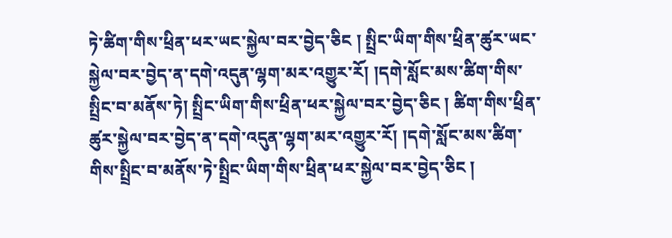ཏེ་ཚིག་གིས་ཕྲིན་ཕར་ཡང་སྐྱེལ་བར་བྱེད་ཅིང ། སྤྲིང་ཡིག་གིས་ཕྲིན་ཚུར་ཡང་སྐྱེལ་བར་བྱེད་ན་དགེ་འདུན་ལྷག་མར་འགྱུར་རོ། །དགེ་སློང་མས་ཚིག་གིས་སྤྲིང་བ་མནོས་ཏེ། སྤྲིང་ཡིག་གིས་ཕྲིན་ཕར་སྐྱེལ་བར་བྱེད་ཅིང ། ཚིག་གིས་ཕྲིན་ཚུར་སྐྱེལ་བར་བྱེད་ན་དགེ་འདུན་ལྷག་མར་འགྱུར་རོ། །དགེ་སློང་མས་ཚིག་གིས་སྤྲིང་བ་མནོས་ཏེ་སྤྲིང་ཡིག་གིས་ཕྲིན་ཕར་སྐྱེལ་བར་བྱེད་ཅིང །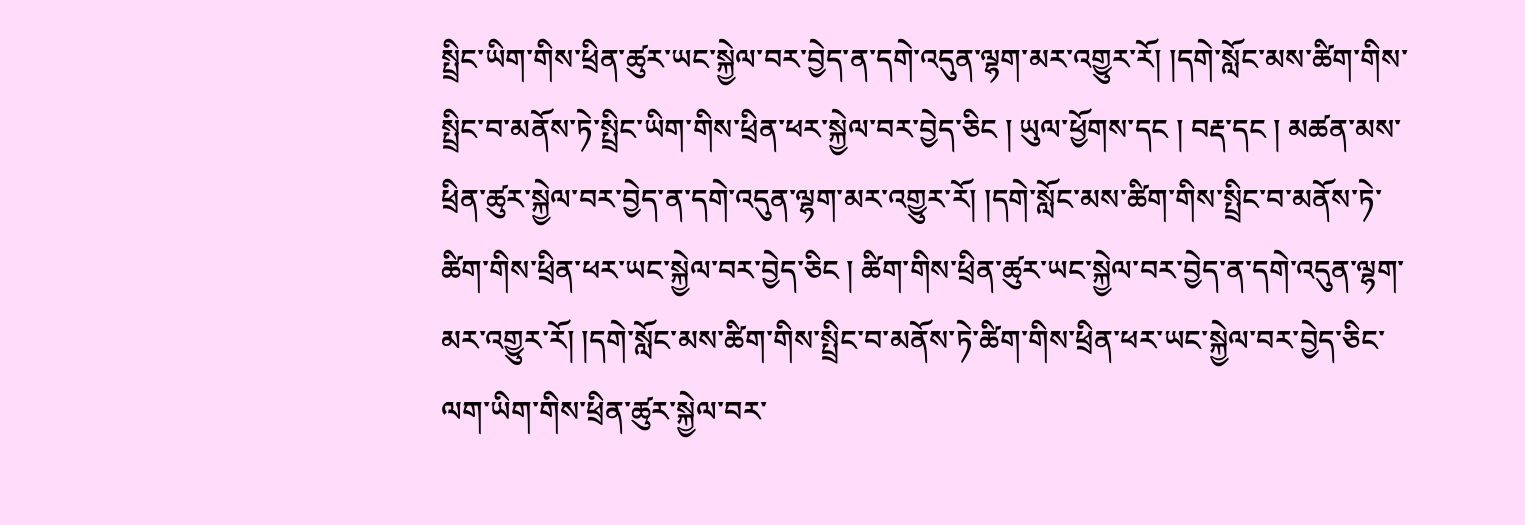སྤྲིང་ཡིག་གིས་ཕྲིན་ཚུར་ཡང་སྐྱེལ་བར་བྱེད་ན་དགེ་འདུན་ལྷག་མར་འགྱུར་རོ། །དགེ་སློང་མས་ཚིག་གིས་སྤྲིང་བ་མནོས་ཏེ་སྤྲིང་ཡིག་གིས་ཕྲིན་ཕར་སྐྱེལ་བར་བྱེད་ཅིང ། ཡུལ་ཕྱོགས་དང ། བརྡ་དང ། མཚན་མས་ཕྲིན་ཚུར་སྐྱེལ་བར་བྱེད་ན་དགེ་འདུན་ལྷག་མར་འགྱུར་རོ། །དགེ་སློང་མས་ཚིག་གིས་སྤྲིང་བ་མནོས་ཏེ་ཚིག་གིས་ཕྲིན་ཕར་ཡང་སྐྱེལ་བར་བྱེད་ཅིང ། ཚིག་གིས་ཕྲིན་ཚུར་ཡང་སྐྱེལ་བར་བྱེད་ན་དགེ་འདུན་ལྷག་མར་འགྱུར་རོ། །དགེ་སློང་མས་ཚིག་གིས་སྤྲིང་བ་མནོས་ཏེ་ཚིག་གིས་ཕྲིན་ཕར་ཡང་སྐྱེལ་བར་བྱེད་ཅིང་ལག་ཡིག་གིས་ཕྲིན་ཚུར་སྐྱེལ་བར་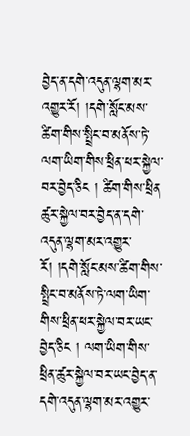བྱེད་ན་དགེ་འདུན་ལྷག་མར་འགྱུར་རོ། །དགེ་སློང་མས་ཚིག་གིས་སྤྲིང་བ་མནོས་ཏེ་ལག་ཡིག་གིས་ཕྲིན་ཕར་སྐྱེལ་བར་བྱེད་ཅིང ། ཚིག་གིས་ཕྲིན
ཚུར་སྐྱེལ་བར་བྱེད་ན་དགེ་འདུན་ལྷག་མར་འགྱུར་རོ། །དགེ་སློང་མས་ཚིག་གིས་སྤྲིང་བ་མནོས་ཏེ་ལག་ཡིག་གིས་ཕྲིན་ཕར་སྐྱེལ་བར་ཡང་བྱེད་ཅིང ། ལག་ཡིག་གིས་ཕྲིན་ཚུར་སྐྱེལ་བར་ཡང་བྱེད་ན་དགེ་འདུན་ལྷག་མར་འགྱུར་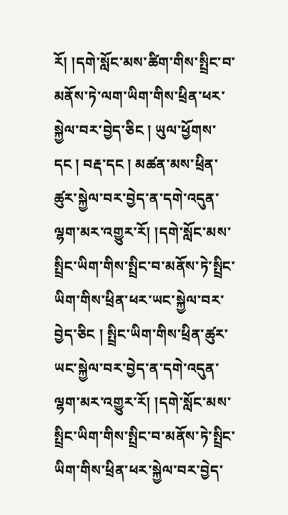རོ། །དགེ་སློང་མས་ཚིག་གིས་སྤྲིང་བ་མནོས་ཏེ་ལག་ཡིག་གིས་ཕྲིན་ཕར་སྐྱེལ་བར་བྱེད་ཅིང ། ཡུལ་ཕྱོགས་དང ། བརྡ་དང ། མཚན་མས་ཕྲིན་ཚུར་སྐྱེལ་བར་བྱེད་ན་དགེ་འདུན་ལྷག་མར་འགྱུར་རོ། །དགེ་སློང་མས་སྤྲིང་ཡིག་གིས་སྤྲིང་བ་མནོས་ཏེ་སྤྲིང་ཡིག་གིས་ཕྲིན་ཕར་ཡང་སྐྱེལ་བར་བྱེད་ཅིང ། སྤྲིང་ཡིག་གིས་ཕྲིན་ཚུར་ཡང་སྐྱེལ་བར་བྱེད་ན་དགེ་འདུན་ལྷག་མར་འགྱུར་རོ། །དགེ་སློང་མས་སྤྲིང་ཡིག་གིས་སྤྲིང་བ་མནོས་ཏེ་སྤྲིང་ཡིག་གིས་ཕྲིན་ཕར་སྐྱེལ་བར་བྱེད་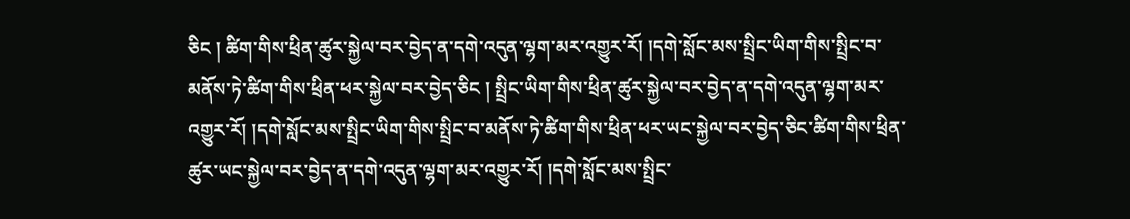ཅིང ། ཚིག་གིས་ཕྲིན་ཚུར་སྐྱེལ་བར་བྱེད་ན་དགེ་འདུན་ལྷག་མར་འགྱུར་རོ། །དགེ་སློང་མས་སྤྲིང་ཡིག་གིས་སྤྲིང་བ་མནོས་ཏེ་ཚིག་གིས་ཕྲིན་ཕར་སྐྱེལ་བར་བྱེད་ཅིང ། སྤྲིང་ཡིག་གིས་ཕྲིན་ཚུར་སྐྱེལ་བར་བྱེད་ན་དགེ་འདུན་ལྷག་མར་འགྱུར་རོ། །དགེ་སློང་མས་སྤྲིང་ཡིག་གིས་སྤྲིང་བ་མནོས་ཏེ་ཚིག་གིས་ཕྲིན་ཕར་ཡང་སྐྱེལ་བར་བྱེད་ཅིང་ཚིག་གིས་ཕྲིན་ཚུར་ཡང་སྐྱེལ་བར་བྱེད་ན་དགེ་འདུན་ལྷག་མར་འགྱུར་རོ། །དགེ་སློང་མས་སྤྲིང་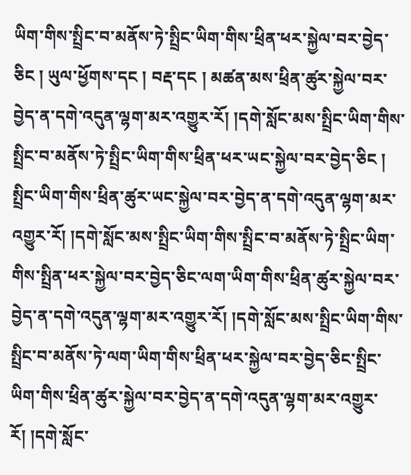ཡིག་གིས་སྤྲིང་བ་མནོས་ཏེ་སྤྲིང་ཡིག་གིས་ཕྲིན་ཕར་སྐྱེལ་བར་བྱེད་ཅིང ། ཡུལ་ཕྱོགས་དང ། བརྡ་དང ། མཚན་མས་ཕྲིན་ཚུར་སྐྱེལ་བར་བྱེད་ན་དགེ་འདུན་ལྷག་མར་འགྱུར་རོ། །དགེ་སློང་མས་སྤྲིང་ཡིག་གིས་སྤྲིང་བ་མནོས་ཏེ་སྤྲིང་ཡིག་གིས་ཕྲིན་ཕར་ཡང་སྐྱེལ་བར་བྱེད་ཅིང ། སྤྲིང་ཡིག་གིས་ཕྲིན་ཚུར་ཡང་སྐྱེལ་བར་བྱེད་ན་དགེ་འདུན་ལྷག་མར་འགྱུར་རོ། །དགེ་སློང་མས་སྤྲིང་ཡིག་གིས་སྤྲིང་བ་མནོས་ཏེ་སྤྲིང་ཡིག་གིས་སྤྲིན་ཕར་སྐྱེལ་བར་བྱེད་ཅིང་ལག་ཡིག་གིས་ཕྲིན་ཚུར་སྐྱེལ་བར་བྱེད་ན་དགེ་འདུན་ལྷག་མར་འགྱུར་རོ། །དགེ་སློང་མས་སྤྲིང་ཡིག་གིས་སྤྲིང་བ་མནོས་ཏེ་ལག་ཡིག་གིས་ཕྲིན་ཕར་སྐྱེལ་བར་བྱེད་ཅིང་སྤྲིང་ཡིག་གིས་ཕྲིན་ཚུར་སྐྱེལ་བར་བྱེད་ན་དགེ་འདུན་ལྷག་མར་འགྱུར་རོ། །དགེ་སློང་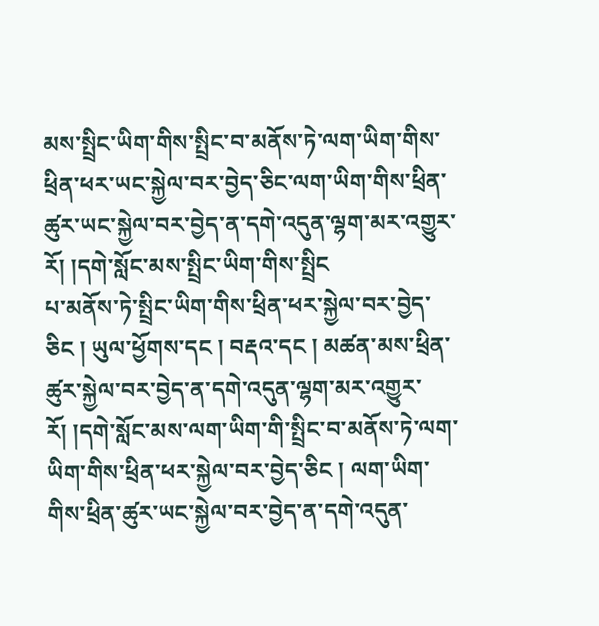མས་སྤྲིང་ཡིག་གིས་སྤྲིང་བ་མནོས་ཏེ་ལག་ཡིག་གིས་ཕྲིན་ཕར་ཡང་སྐྱེལ་བར་བྱེད་ཅིང་ལག་ཡིག་གིས་ཕྲིན་ཚུར་ཡང་སྐྱེལ་བར་བྱེད་ན་དགེ་འདུན་ལྷག་མར་འགྱུར་རོ། །དགེ་སློང་མས་སྤྲིང་ཡིག་གིས་སྤྲིང
པ་མནོས་ཏེ་སྤྲིང་ཡིག་གིས་ཕྲིན་ཕར་སྐྱེལ་བར་བྱེད་ཅིང ། ཡུལ་ཕྱོགས་དང ། བརྡའ་དང ། མཚན་མས་ཕྲིན་ཚུར་སྐྱེལ་བར་བྱེད་ན་དགེ་འདུན་ལྷག་མར་འགྱུར་རོ། །དགེ་སློང་མས་ལག་ཡིག་གི་སྤྲིང་བ་མནོས་ཏེ་ལག་ཡིག་གིས་ཕྲིན་ཕར་སྐྱེལ་བར་བྱེད་ཅིང ། ལག་ཡིག་གིས་ཕྲིན་ཚུར་ཡང་སྐྱེལ་བར་བྱེད་ན་དགེ་འདུན་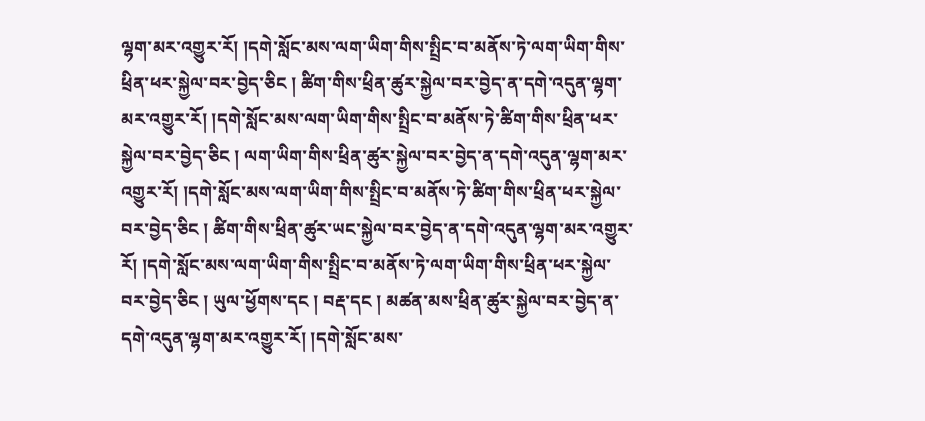ལྷག་མར་འགྱུར་རོ། །དགེ་སློང་མས་ལག་ཡིག་གིས་སྤྲིང་བ་མནོས་ཏེ་ལག་ཡིག་གིས་ཕྲིན་ཕར་སྐྱེལ་བར་བྱེད་ཅིང ། ཚིག་གིས་ཕྲིན་ཚུར་སྐྱེལ་བར་བྱེད་ན་དགེ་འདུན་ལྷག་མར་འགྱུར་རོ། །དགེ་སློང་མས་ལག་ཡིག་གིས་སྤྲིང་བ་མནོས་ཏེ་ཚིག་གིས་ཕྲིན་ཕར་སྐྱེལ་བར་བྱེད་ཅིང ། ལག་ཡིག་གིས་ཕྲིན་ཚུར་སྐྱེལ་བར་བྱེད་ན་དགེ་འདུན་ལྷག་མར་འགྱུར་རོ། །དགེ་སློང་མས་ལག་ཡིག་གིས་སྤྲིང་བ་མནོས་ཏེ་ཚིག་གིས་ཕྲིན་ཕར་སྐྱེལ་བར་བྱེད་ཅིང ། ཚིག་གིས་ཕྲིན་ཚུར་ཡང་སྐྱེལ་བར་བྱེད་ན་དགེ་འདུན་ལྷག་མར་འགྱུར་རོ། །དགེ་སློང་མས་ལག་ཡིག་གིས་སྤྲིང་བ་མནོས་ཏེ་ལག་ཡིག་གིས་ཕྲིན་ཕར་སྐྱེལ་བར་བྱེད་ཅིང ། ཡུལ་ཕྱོགས་དང ། བརྡ་དང ། མཚན་མས་ཕྲིན་ཚུར་སྐྱེལ་བར་བྱེད་ན་དགེ་འདུན་ལྷག་མར་འགྱུར་རོ། །དགེ་སློང་མས་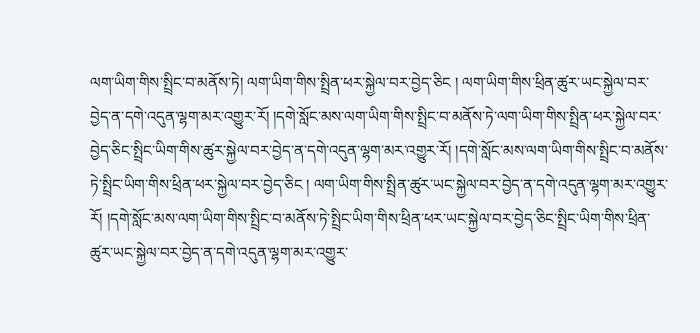ལག་ཡིག་གིས་སྤྲིང་བ་མནོས་ཏེ། ལག་ཡིག་གིས་སྤྲིན་ཕར་སྐྱེལ་བར་བྱེད་ཅིང ། ལག་ཡིག་གིས་ཕྲིན་ཚུར་ཡང་སྐྱེལ་བར་བྱེད་ན་དགེ་འདུན་ལྷག་མར་འགྱུར་རོ། །དགེ་སློང་མས་ལག་ཡིག་གིས་སྤྲིང་བ་མནོས་ཏེ་ལག་ཡིག་གིས་སྤྲིན་ཕར་སྐྱེལ་བར་བྱེད་ཅིང་སྤྲིང་ཡིག་གིས་ཚུར་སྐྱེལ་བར་བྱེད་ན་དགེ་འདུན་ལྷག་མར་འགྱུར་རོ། །དགེ་སློང་མས་ལག་ཡིག་གིས་སྤྲིང་བ་མནོས་ཏེ་སྤྲིང་ཡིག་གིས་ཕྲིན་ཕར་སྐྱེལ་བར་བྱེད་ཅིང ། ལག་ཡིག་གིས་སྤྲིན་ཚུར་ཡང་སྐྱེལ་བར་བྱེད་ན་དགེ་འདུན་ལྷག་མར་འགྱུར་རོ། །དགེ་སློང་མས་ལག་ཡིག་གིས་སྤྲིང་བ་མནོས་ཏེ་སྤྲིང་ཡིག་གིས་ཕྲིན་ཕར་ཡང་སྐྱེལ་བར་བྱེད་ཅིང་སྤྲིང་ཡིག་གིས་ཕྲིན་ཚུར་ཡང་སྐྱེལ་བར་བྱེད་ན་དགེ་འདུན་ལྷག་མར་འགྱུར་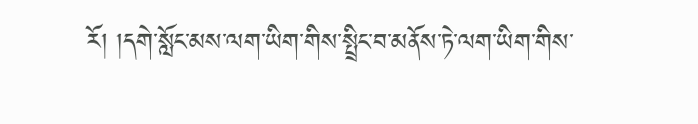རོ། །དགེ་སློང་མས་ལག་ཡིག་གིས་སྤྲིང་བ་མནོས་ཏེ་ལག་ཡིག་གིས་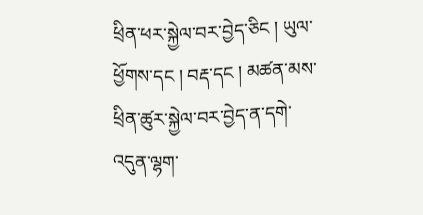ཕྲིན་ཕར་སྐྱེལ་བར་བྱེད་ཅིང ། ཡུལ་ཕྱོགས་དང ། བརྡ་དང ། མཚན་མས་ཕྲིན་ཚུར་སྐྱེལ་བར་བྱེད་ན་དགེ་འདུན་ལྷག་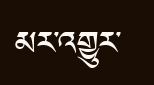མར་འགྱུར་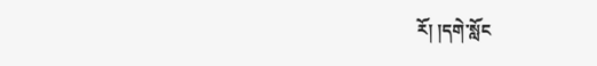རོ། །དགེ་སློང